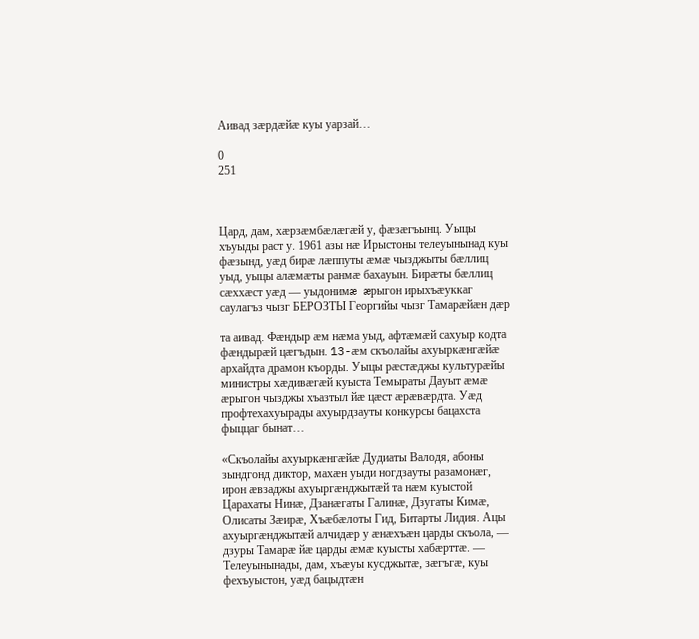Аивад зæрдæйæ куы уарзай…

0
251



Цард, дам, хæрзæмбæлæгæй у, фæзæгъынц. Уыцы хъуыды раст у. 1961 азы нæ Ирыстоны телеуынынад куы фæзынд, уæд бирæ лæппуты æмæ чызджыты бæллиц уыд, уыцы алæмæты ранмæ бахауын. Бирæты бæллиц сæххæст уæд — уыдонимæ æрыгон ирыхъæуккаг саулагъз чызг БЕРОЗТЫ Георгийы чызг Тамарæйæн дæр

та аивад. Фæндыр æм нæма уыд, афтæмæй сахуыр кодта фæндырæй цæгъдын. 13-æм скъолайы ахуыркæнгæйæ архайдта драмон къорды. Уыцы рæстæджы культурæйы министры хæдивæгæй куыста Темыраты Дауыт æмæ æрыгон чызджы хъазтыл йæ цæст æрæвæрдта. Уæд профтехахуырады ахуырдзауты конкурсы бацахста фыццаг бынат…

«Скъолайы ахуыркæнгæйæ Дудиаты Валодя, абоны зындгонд диктор, махæн уыди ногдзауты разамонæг, ирон æвзаджы ахуыргæнджытæй та нæм куыстой Царахаты Нинæ, Дзанæгаты Галинæ, Дзугаты Кимæ, Олисаты Зæирæ, Хъæбæлоты Гид, Битарты Лидия. Ацы ахуыргæнджытæй алчидæр у æнæхъæн царды скъола, — дзуры Тамарæ йæ царды æмæ куысты хабæрттæ. — Телеуынынады, дам, хъæуы кусджытæ, зæгъгæ, куы фехъуыстон, уæд бацыдтæн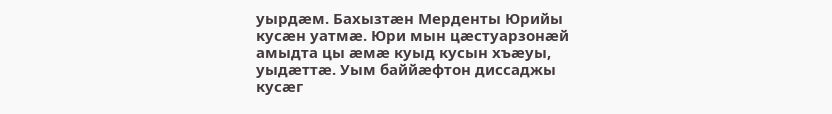уырдæм. Бахызтæн Мерденты Юрийы кусæн уатмæ. Юри мын цæстуарзонæй амыдта цы æмæ куыд кусын хъæуы, уыдæттæ. Уым баййæфтон диссаджы кусæг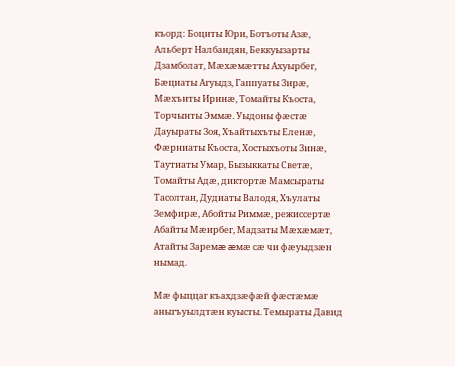къорд: Боциты Юри, Ботъоты Азæ, Альберт Налбандян, Беккуызарты Дзамболат, Мæхæмæтты Ахуырбег, Бæциаты Агуыдз, Гаппуаты Зирæ, Мæхъиты Иринæ, Томайты Къоста, Торчынты Эммæ. Уыдоны фæстæ Дауыраты Зоя, Хъайтыхъты Еленæ, Фæрниаты Къоста, Хостыхъоты Зинæ, Таутиаты Умар, Бызыккаты Светæ, Томайты Адæ, диктортæ Мамсыраты Тасолтан, Дудиаты Валодя, Хъулаты Земфирæ, Абойты Риммæ, режиссертæ Абайты Мæирбег, Мадзаты Мæхæмæт, Атайты Заремæ æмæ сæ чи фæуыдзæн нымад.

Мæ фыццаг къахдзæфæй фæстæмæ аныгъуылдтæн куысты. Темыраты Давид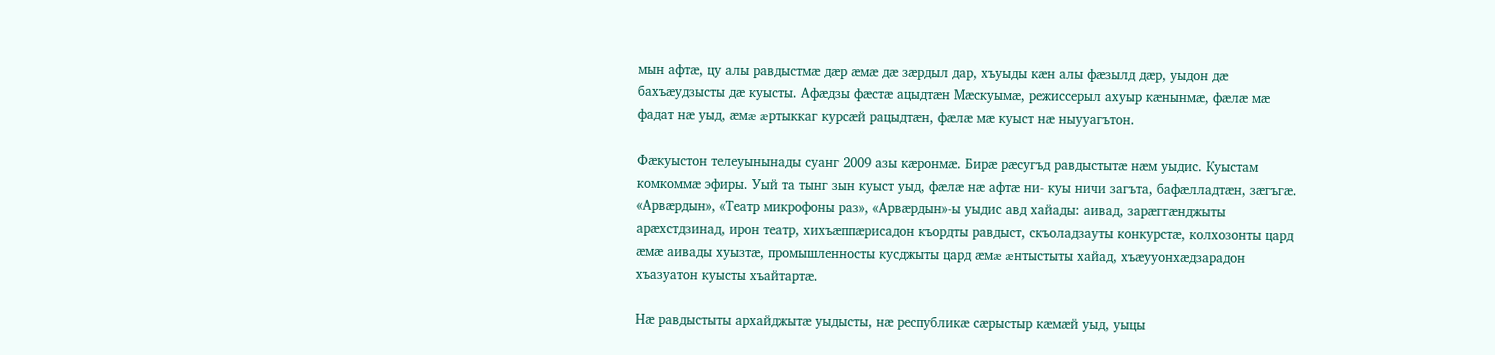мын афтæ, цу алы равдыстмæ дæр æмæ дæ зæрдыл дар, хъуыды кæн алы фæзылд дæр, уыдон дæ бахъæудзысты дæ куысты. Афæдзы фæстæ ацыдтæн Мæскуымæ, режиссерыл ахуыр кæнынмæ, фæлæ мæ фадат нæ уыд, æмæ æртыккаг курсæй рацыдтæн, фæлæ мæ куыст нæ ныууагътон.

Фæкуыстон телеуынынады суанг 2009 азы кæронмæ. Бирæ рæсугъд равдыстытæ нæм уыдис. Куыстам комкоммæ эфиры. Уый та тынг зын куыст уыд, фæлæ нæ афтæ ни- куы ничи загъта, бафæлладтæн, зæгъгæ. «Арвæрдын», «Театр микрофоны раз», «Арвæрдын»-ы уыдис авд хайады: аивад, зарæггæнджыты арæхстдзинад, ирон театр, хихъæппæрисадон къордты равдыст, скъоладзауты конкурстæ, колхозонты цард æмæ аивады хуызтæ, промышленносты кусджыты цард æмæ æнтыстыты хайад, хъæууонхæдзарадон хъазуатон куысты хъайтартæ.

Нæ равдыстыты архайджытæ уыдысты, нæ республикæ сæрыстыр кæмæй уыд, уыцы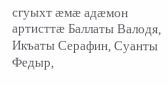сгуыхт æмæ адæмон артисттæ Баллаты Валодя, Икъаты Серафин, Суанты Федыр,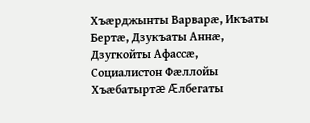Хъæрджынты Варварæ, Икъаты Бертæ, Дзукъаты Аннæ, Дзугкойты Афассæ, Социалистон Фæллойы Хъæбатыртæ Æлбегаты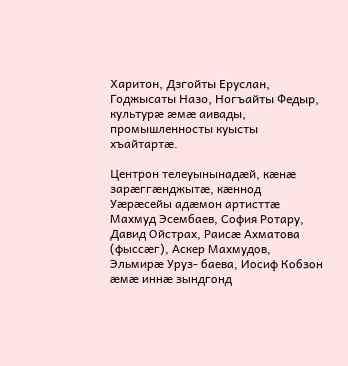Харитон, Дзгойты Еруслан, Годжысаты Назо, Ногъайты Федыр, культурæ æмæ аивады, промышленносты куысты хъайтартæ.

Центрон телеуынынадæй, кæнæ зарæггæнджытæ, кæннод Уæрæсейы адæмон артисттæ Махмуд Эсембаев, София Ротару, Давид Ойстрах, Раисæ Ахматова (фыссæг), Аскер Махмудов, Эльмирæ Уруз- баева, Иосиф Кобзон æмæ иннæ зындгонд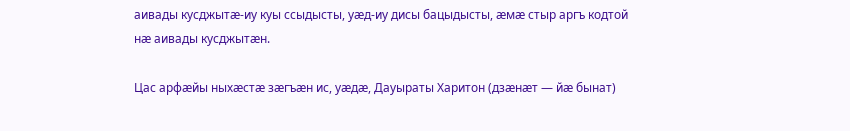аивады кусджытæ-иу куы ссыдысты, уæд-иу дисы бацыдысты, æмæ стыр аргъ кодтой нæ аивады кусджытæн.

Цас арфæйы ныхæстæ зæгъæн ис, уæдæ, Дауыраты Харитон (дзæнæт — йæ бынат)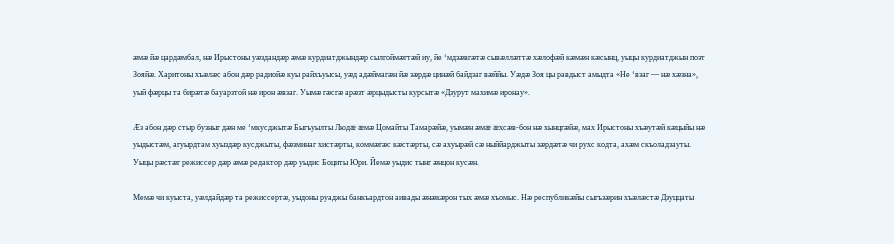æмæ йæ цардæмбал, нæ Ирыстоны уæздандæр æмæ курдиатджындæр сылгоймæгтæй иу, йе ‘мдзæвгæтæ сывæллæттæ хæлофæй кæмæн кæсынц, уыцы курдиатджын поэт Зояйæ. Харитоны хъæлæс абон дæр радиойæ куы райхъуысы, уæд адæймагæн йæ зæрдæ цинæй байдзаг вæййы. Уæдæ Зоя цы равдыст амыдта «Не ‘взаг — нæ хæзна», уый фæрцы та бирæтæ бауарзтой нæ ирон æвзаг. Уымæ гæсгæ арæзт æрцыдысты курсытæ «Дзурут махимæ иронау».

Æз абон дæр стыр бузныг дæн ме ‘мкусджытæ Быгъуылты Людæ æмæ Цомайты Тамарæйæ, уымæн æмæ æхсæв-бон нæ хынцгæйæ, мах Ирыстоны хъæутæй кæцыйы нæ уыдыстæм, агуырдтам хуыздæр кусджыты, фæзминаг хистæрты, коммæгæс кæстæрты, сæ ахуырæй сæ ныййарджыты зæрдæтæ чи рухс кодта, ахæм скъоладзауты. Уыцы рæстæг режиссер дæр æмæ редактор дæр уыдис Боциты Юри. Йемæ уыдис тынг æнцон кусæн.

Мемæ чи куыста, уæлдайдæр та режиссертæ, уыдоны руаджы банкъардтон аивады æнæкæрон тых æмæ хъомыс. Нæ республикæйы сыгъзæрин хъæлæстæ Дзуццаты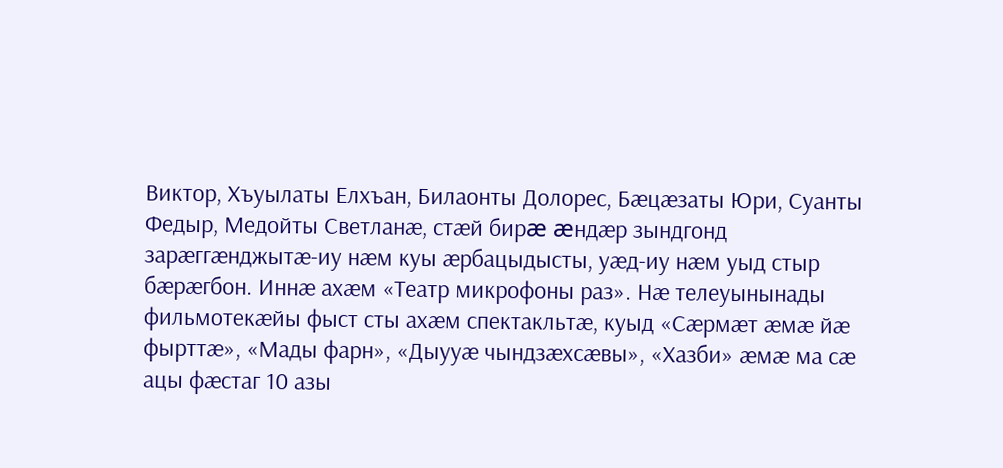Виктор, Хъуылаты Елхъан, Билаонты Долорес, Бæцæзаты Юри, Суанты Федыр, Медойты Светланæ, стæй бирæ æндæр зындгонд зарæггæнджытæ-иу нæм куы æрбацыдысты, уæд-иу нæм уыд стыр бæрæгбон. Иннæ ахæм «Театр микрофоны раз». Нæ телеуынынады фильмотекæйы фыст сты ахæм спектакльтæ, куыд «Сæрмæт æмæ йæ фырттæ», «Мады фарн», «Дыууæ чындзæхсæвы», «Хазби» æмæ ма сæ ацы фæстаг 10 азы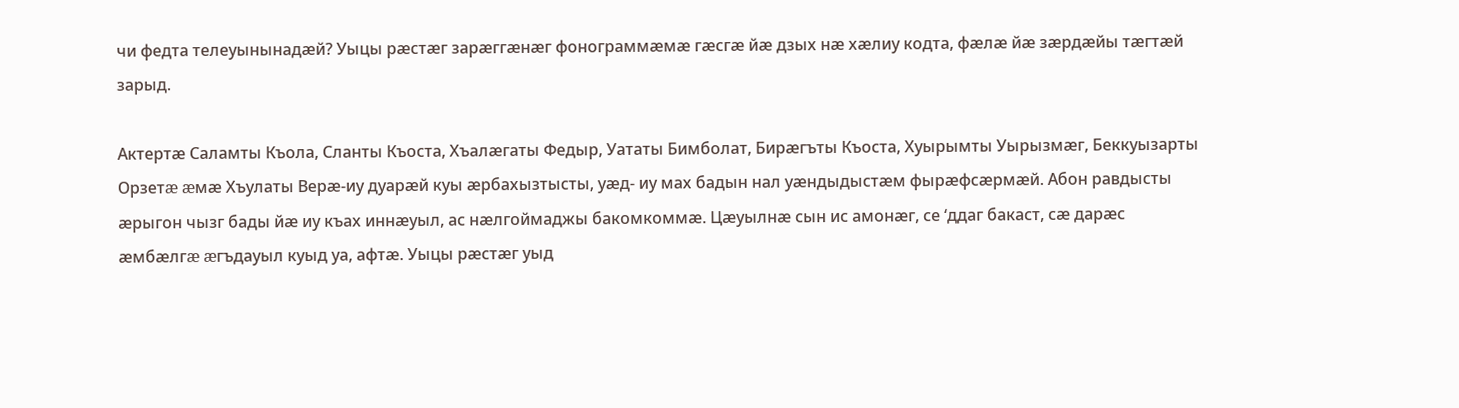чи федта телеуынынадæй? Уыцы рæстæг зарæггæнæг фонограммæмæ гæсгæ йæ дзых нæ хæлиу кодта, фæлæ йæ зæрдæйы тæгтæй зарыд.

Актертæ Саламты Къола, Сланты Къоста, Хъалæгаты Федыр, Уататы Бимболат, Бирæгъты Къоста, Хуырымты Уырызмæг, Беккуызарты Орзетæ æмæ Хъулаты Верæ-иу дуарæй куы æрбахызтысты, уæд- иу мах бадын нал уæндыдыстæм фырæфсæрмæй. Абон равдысты æрыгон чызг бады йæ иу къах иннæуыл, ас нæлгоймаджы бакомкоммæ. Цæуылнæ сын ис амонæг, се ‘ддаг бакаст, сæ дарæс æмбæлгæ æгъдауыл куыд уа, афтæ. Уыцы рæстæг уыд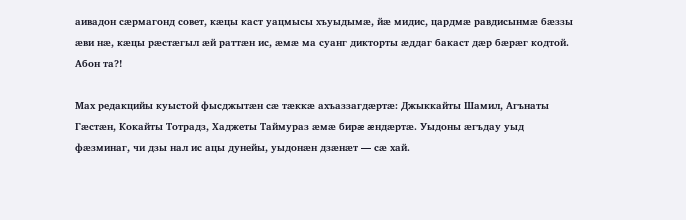аивадон сæрмагонд совет, кæцы каст уацмысы хъуыдымæ, йæ мидис, цардмæ равдисынмæ бæззы æви нæ, кæцы рæстæгыл æй раттæн ис, æмæ ма суанг дикторты æддаг бакаст дæр бæрæг кодтой. Абон та?!

Мах редакцийы куыстой фысджытæн сæ тæккæ ахъаззагдæртæ: Джыккайты Шамил, Агънаты Гæстæн, Кокайты Тотрадз, Хаджеты Таймураз æмæ бирæ æндæртæ. Уыдоны æгъдау уыд фæзминаг, чи дзы нал ис ацы дунейы, уыдонæн дзæнæт — сæ хай.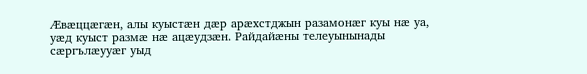Æвæццæгæн, алы куыстæн дæр арæхстджын разамонæг куы нæ уа, уæд куыст размæ нæ ацæудзæн. Райдайæны телеуынынады сæргълæууæг уыд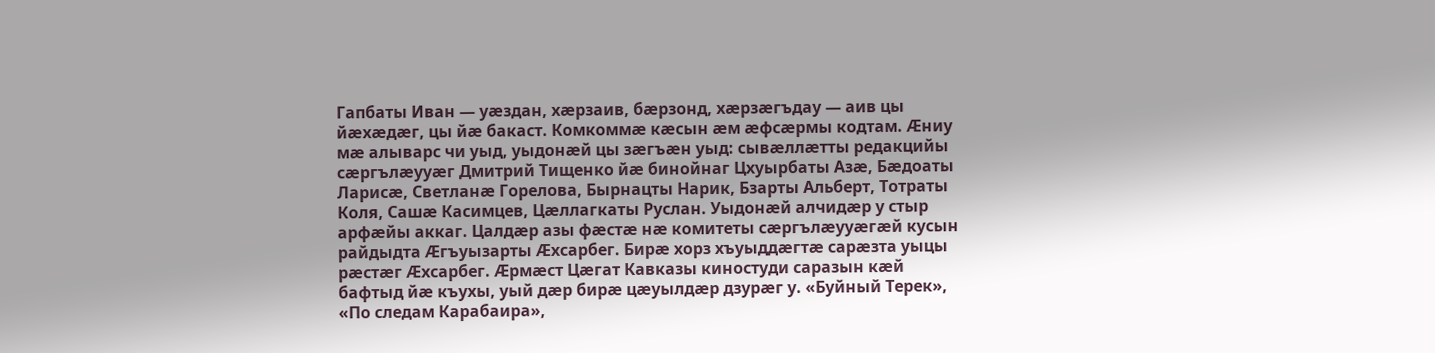Гапбаты Иван — уæздан, хæрзаив, бæрзонд, хæрзæгъдау — аив цы йæхæдæг, цы йæ бакаст. Комкоммæ кæсын æм æфсæрмы кодтам. Æниу мæ алыварс чи уыд, уыдонæй цы зæгъæн уыд: сывæллæтты редакцийы сæргълæууæг Дмитрий Тищенко йæ бинойнаг Цхуырбаты Азæ, Бæдоаты Ларисæ, Светланæ Горелова, Бырнацты Нарик, Бзарты Альберт, Тотраты Коля, Сашæ Касимцев, Цæллагкаты Руслан. Уыдонæй алчидæр у стыр арфæйы аккаг. Цалдæр азы фæстæ нæ комитеты сæргълæууæгæй кусын райдыдта Æгъуызарты Æхсарбег. Бирæ хорз хъуыддæгтæ сарæзта уыцы рæстæг Æхсарбег. Æрмæст Цæгат Кавказы киностуди саразын кæй бафтыд йæ къухы, уый дæр бирæ цæуылдæр дзурæг у. «Буйный Терек», «По следам Карабаира»,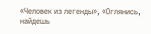«Человек из легенды», «Оглянись, найдешь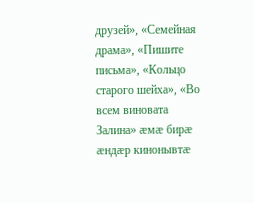друзей», «Семейная драма», «Пишите письма», «Кольцо старого шейха», «Во всем виновата Залина» æмæ бирæ æндæр кинонывтæ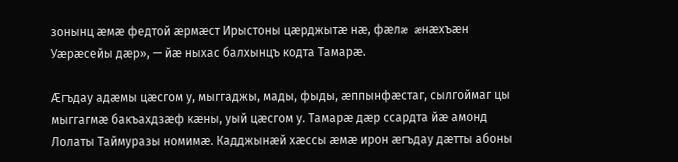зонынц æмæ федтой æрмæст Ирыстоны цæрджытæ нæ, фæлæ æнæхъæн Уæрæсейы дæр», — йæ ныхас балхынцъ кодта Тамарæ.

Æгъдау адæмы цæсгом у, мыггаджы, мады, фыды, æппынфæстаг, сылгоймаг цы мыггагмæ бакъахдзæф кæны, уый цæсгом у. Тамарæ дæр ссардта йæ амонд Лолаты Таймуразы номимæ. Кадджынæй хæссы æмæ ирон æгъдау дæтты абоны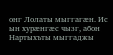онг Лолаты мыггагæн. Ис ын хурæнгæс чызг, абон Нартыхъты мыггаджы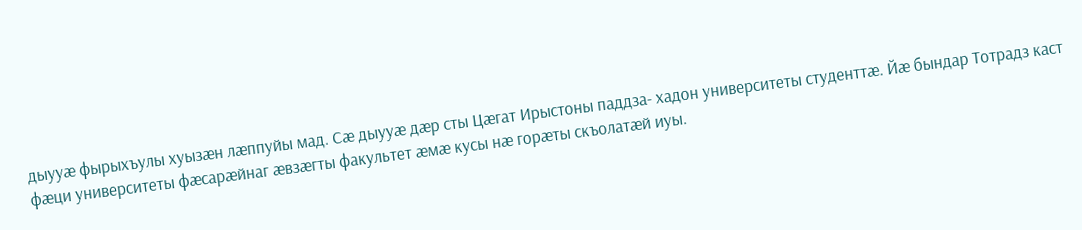дыууæ фырыхъулы хуызæн лæппуйы мад. Сæ дыууæ дæр сты Цæгат Ирыстоны паддза- хадон университеты студенттæ. Йæ бындар Тотрадз каст фæци университеты фæсарæйнаг æвзæгты факультет æмæ кусы нæ горæты скъолатæй иуы.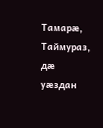Тамарæ, Таймураз, дæ уæздан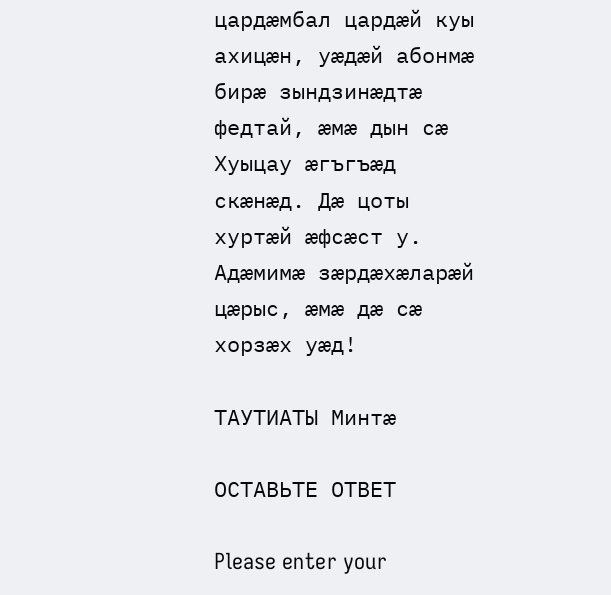цардæмбал цардæй куы ахицæн, уæдæй абонмæ бирæ зындзинæдтæ федтай, æмæ дын сæ Хуыцау æгъгъæд скæнæд. Дæ цоты хуртæй æфсæст у. Адæмимæ зæрдæхæларæй цæрыс, æмæ дæ сæ хорзæх уæд!

ТАУТИАТЫ Минтæ

ОСТАВЬТЕ ОТВЕТ

Please enter your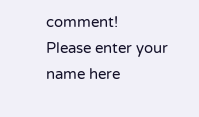comment!
Please enter your name here